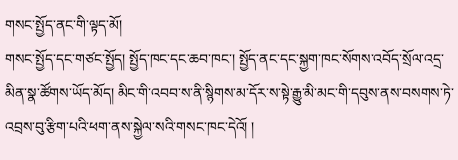གསང་སྤྱོད་ནང་གི་ལྟད་མོ།
གསང་སྤྱོད་དང་གཙང་སྤྱོད། སྤྱོད་ཁང་དང་ཆབ་ཁང་། སྤྱོད་ནང་དང་སྐྱག་ཁང་སོགས་འབོད་སྲོལ་འདྲ་མིན་སྣ་ཚོགས་ཡོད་མོད། མིང་གི་འབབ་ས་ནི་སྙིགས་མ་དོར་ས་སྟེ་རྒྱུ་མི་མང་གི་དབུས་ནས་བསགས་ཏེ་འབྲས་བུ་རྩིག་པའི་ཕག་ནས་སྐྱེལ་སའི་གསང་ཁང་དེའོ། །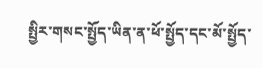སྤྱིར་གསང་སྤྱོད་ཡིན་ན་ཕོ་སྤྱོད་དང་མོ་སྤྱོད་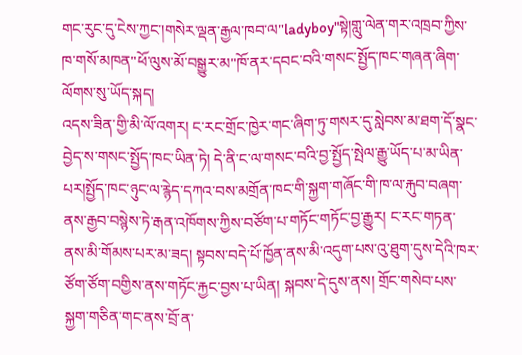གང་རུང་དུ་ངེས་ཀྱང་།གསེར་ལྡན་རྒྱལ་ཁབ་ལ"ladyboy"སྟེ།གླུ་ལེན་གར་འཁྲབ་ཀྱིས་ཁ་གསོ་མཁན"ཕོ་ལུས་མོ་བསྒྱུར་མ"ཁོ་ནར་དབང་བའི་གསང་སྤྱོད་ཁང་གཞན་ཞིག་ལོགས་སུ་ཡོད་སྐད།
འདས་ཟིན་གྱི་མི་ལོ་འགར། ང་རང་གྲོང་ཁྱེར་གང་ཞིག་ཏུ་གསར་དུ་སླེབས་མ་ཐག་དོ་སྣང་བྱེད་ས་གསང་སྤྱོད་ཁང་ཡིན་ཏེ། དེ་ནི་ང་ལ་གསང་བའི་བྱ་སྤྱོད་སྤེལ་རྒྱུ་ཡོད་པ་མ་ཡིན་པར།སྤྱོད་ཁང་ཉུང་ལ་རྙེད་དཀའ་བས་མགྲོན་ཁང་གི་སྐྱག་གཞོང་གི་ཁ་ལ་རྐུབ་བཞག་ནས་རྒྱབ་བསྙེས་ཏེ་རྒན་འཁོགས་ཀྱིས་བཙོག་པ་གཏོང་གཏོང་བྱ་རྒྱུར། ང་རང་གཏན་ནས་མི་གོམས་པར་མ་ཟད། སྟབས་བདེ་པོ་ཁྱོན་ནས་མི་འདུག་པས་འུ་ཐུག་དུས་དེའི་ཁར་ཙོག་ཙོག་བགྱིས་ནས་གཏོང་རྐྱང་བྱས་པ་ཡིན། སྐབས་དེ་དུས་ནས། གྲོང་གསེབ་པས་སྐྱག་གཅིན་གང་ནས་བྲོ་ན་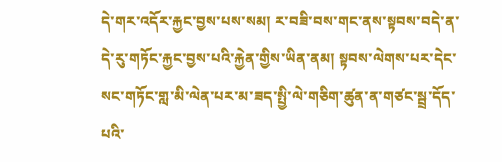དེ་གར་འདོར་རྐྱང་བྱས་པས་སམ། ར་བཟི་བས་གང་ནས་སྟབས་བདེ་ན་དེ་རུ་གཏོང་རྐྱང་བྱས་པའི་རྐྱེན་གྱིས་ཡིན་ནམ། སྟབས་ལེགས་པར་དེང་སང་གཏོང་གླ་མི་ལེན་པར་མ་ཟད་སྤྱི་ལེ་གཅིག་ཚུན་ན་གཙང་སྦྲ་དོད་པའི་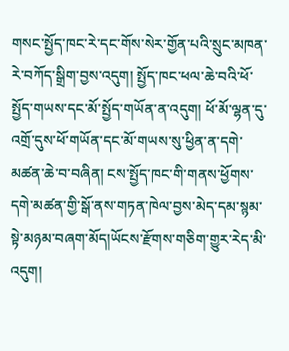གསང་སྤྱོད་ཁང་རེ་དང་གོས་སེར་གྱོན་པའི་སྲུང་མཁན་རེ་བཀོད་སྒྲིག་བྱས་འདུག། སྤྱོད་ཁང་ཕལ་ཆེ་བའི་ཕོ་སྤྱོད་གཡས་དང་མོ་སྤྱོད་གཡོན་ན་འདུག། ཕོ་མོ་ལྷན་དུ་འགྲོ་དུས་ཕོ་གཡོན་དང་མོ་གཡས་སུ་ཕྱིན་ན་དགེ་མཚན་ཆེ་བ་བཞིན། ངས་སྤྱོད་ཁང་གི་གནས་ཕྱོགས་དགེ་མཚན་གྱི་སྒོ་ནས་གཏན་ཁེལ་བྱས་མེད་དམ་སྙམ་སྟེ་མཉམ་བཞག་མོད།ཡོངས་རྫོགས་གཅིག་གྱུར་རེད་མི་འདུག།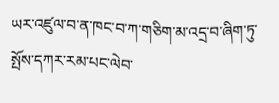ཡར་འཛུལ་བ་ན་ཁང་བ་ཀ་གཅིག་མ་འདྲ་བ་ཞིག་ཏུ་སྤོས་དཀར་རམ་པང་ལེབ་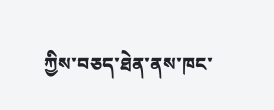ཀྱིས་བཅད་ཐེན་ནས་ཁང་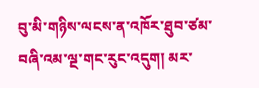བུ་མི་གཉིས་ལངས་ན་འཁོར་ཐུབ་ཙམ་བཞི་འམ་ལྔ་གང་རུང་འདུག། མར་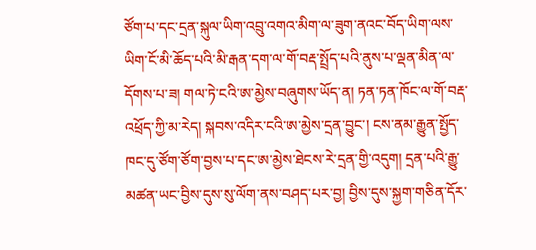ཙོག་པ་དང་དྲན་སྐུལ་ཡིག་འབྲུ་འགའ་མིག་ལ་ཟུག་ནའང་བོད་ཡིག་ལས་ཡིག་ངོ་མི་ཆོད་པའི་མི་རྒན་དག་ལ་གོ་བརྡ་སྤྲོད་པའི་ནུས་པ་ལྡན་མིན་ལ་དོགས་པ་ཟ། གལ་ཏེ་ངའི་ཨ་མྱེས་བཞུགས་ཡོད་ན། ཏན་ཏན་ཁོང་ལ་གོ་བརྡ་འཕྲོད་ཀྱི་མ་རེད། སྐབས་འདིར་ངའི་ཨ་མྱེས་དྲན་བྱུང་། ངས་ནམ་རྒྱུན་སྤྱོད་ཁང་དུ་ཙོག་ཙོག་བྱས་པ་དང་ཨ་མྱེས་ཐེངས་རེ་དྲན་གྱི་འདུག། དྲན་པའི་རྒྱུ་མཚན་ཡང་བྱིས་དུས་སུ་ལོག་ནས་བཤད་པར་བྱ། བྱིས་དུས་སྐྱག་གཅིན་དོར་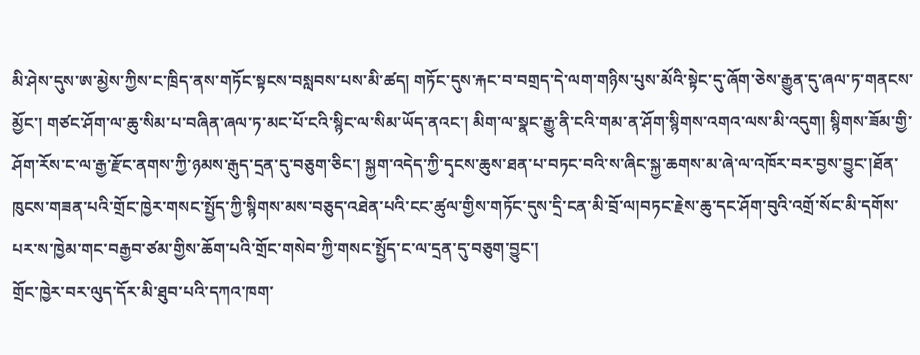མི་ཤེས་དུས་ཨ་མྱེས་ཀྱིས་ང་ཁྲིད་ནས་གཏོང་སྟངས་བསླབས་པས་མི་ཚད། གཏོང་དུས་རྐང་བ་བགྲད་དེ་ལག་གཉིས་པུས་མོའི་སྟེང་དུ་ཞོག་ཅེས་རྒྱུན་དུ་ཞལ་ཏ་གནངས་མྱོང་། གཙང་ཤོག་ལ་ཆུ་སིམ་པ་བཞིན་ཞལ་ཏ་མང་པོ་ངའི་སྙིང་ལ་སིམ་ཡོད་ནའང་། མིག་ལ་སྣང་རྒྱུ་ནི་ངའི་གམ་ན་ཤོག་སྙིགས་འགའ་ལས་མི་འདུག། སྙིགས་ཟོམ་གྱི་ཤོག་རོས་ང་ལ་རྒྱ་རྫོང་ནགས་ཀྱི་ཉམས་རྒུད་དྲན་དུ་བཅུག་ཅིང་། སྐྱག་འདེད་ཀྱི་དྭངས་ཆུས་ཐན་པ་བཏང་བའི་ས་ཞིང་སྐྱ་ཆགས་མ་ཞེ་ལ་འཁོར་བར་བྱས་བྱུང་།ཐོན་ཁུངས་གཟན་པའི་གྲོང་ཁྱེར་གསང་སྤྱོད་ཀྱི་སྙིགས་མས་བཅུད་འཐེན་པའི་ངང་ཚུལ་གྱིས་གཏོང་དུས་དྲི་ངན་མི་བྲོ་ལ།བཏང་རྗེས་ཆུ་དང་ཤོག་བུའི་འགྲོ་སོང་མི་དགོས་པར་ས་ཁྱེམ་གང་བརྒྱབ་ཙམ་གྱིས་ཆོག་པའི་གྲོང་གསེབ་ཀྱི་གསང་སྤྱོད་ང་ལ་དྲན་དུ་བཅུག་བྱུང་།
གྲོང་ཁྱེར་བར་ལུད་དོར་མི་ཐུབ་པའི་དཀའ་ཁག་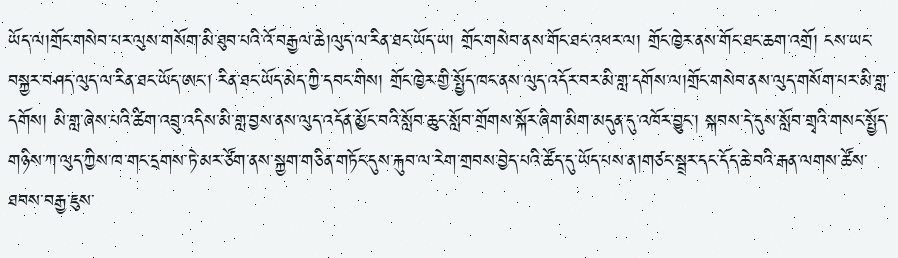ཡོད་ལ།གྲོང་གསེབ་པར་ལུས་གསོག་མི་ཐུབ་པའི་འོ་བརྒྱལ་ཆེ།ལུད་ལ་རིན་ཐང་ཡོད་ཡ། གྲོང་གསེབ་ནས་གོང་ཐང་འཕར་ལ། གྲོང་ཁྱེར་ནས་གོང་ཐང་ཆག་འགྲོ། ངས་ཡང་བསྐྱར་བཤད་ལུད་ལ་རིན་ཐང་ཡོད་ཨང་། རིན་ཐང་ཡོད་མེད་ཀྱི་དབང་གིས། གྲོང་ཁྱེར་གྱི་སྤྱོད་ཁང་ནས་ལུད་འདོར་བར་མི་གླ་དགོས་ལ།གྲོང་གསེབ་ནས་ལུད་གསོག་པར་མི་གླ་དགོས། མི་གླ་ཞེས་པའི་ཚིག་འབྲུ་འདིས་མི་གླ་བྱས་ནས་ལུད་འདོན་མྱོང་བའི་སློབ་ཆུང་སློབ་གྲོགས་སྐོར་ཞིག་མིག་མདུན་དུ་འཁོར་བྱུང་། སྐབས་དེ་དུས་སློབ་གྲྭའི་གསང་སྤྱོད་གཉིས་ཀ་ལུད་ཀྱིས་ཁ་གང་དྲགས་ཏེ་མར་ཙོག་ནས་སྐྱག་གཅིན་གཏོང་དུས་རྐུབ་ལ་རེག་གྲབས་བྱེད་པའི་ཚོད་དུ་ཡོད་པས་ན།གཙང་སྦྲར་དང་དོད་ཆེ་བའི་རྒན་ལགས་ཚོས་ཐབས་བརྒྱ་ཇུས་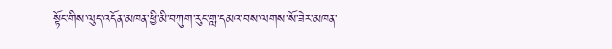སྟོང་གིས་ལུད་འདོན་མཁན་ཕྱི་མི་བཀུག་རུང་གླ་དམའ་བས་ལགས་སོ་ཟེར་མཁན་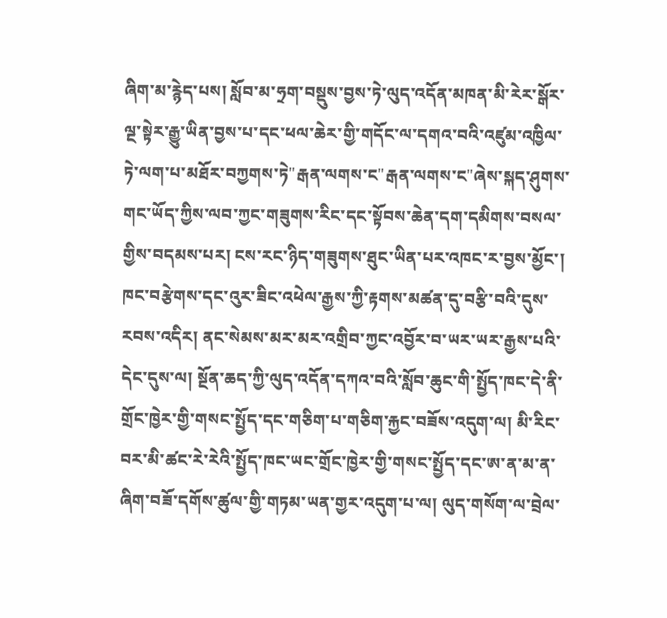ཞིག་མ་རྙེད་པས། སློབ་མ་ཧྲག་བསྡུས་བྱས་ཏེ་ལུད་འདོན་མཁན་མི་རེར་སྒོར་ལྔ་སྟེར་རྒྱུ་ཡིན་བྱས་པ་དང་ཕལ་ཆེར་གྱི་གདོང་ལ་དགའ་བའི་འཛུམ་འཁྱིལ་ཏེ་ལག་པ་མཐོར་བཀྱགས་ཏེ"རྒན་ལགས་ང"རྒན་ལགས་ང"ཞེས་སྐད་ཤུགས་གང་ཡོད་ཀྱིས་ལབ་ཀྱང་གཟུགས་རིང་དང་སྟོབས་ཆེན་དག་དམིགས་བསལ་གྱིས་བདམས་པར། ངས་རང་ཉིད་གཟུགས་ཐུང་ཡིན་པར་འཁང་ར་བྱས་མྱོང་།
ཁང་བརྩེགས་དང་འུར་ཟིང་འཕེལ་རྒྱས་ཀྱི་རྟགས་མཚན་དུ་བརྩི་བའི་དུས་རབས་འདིར། ནང་སེམས་མར་མར་འགྲིབ་ཀྱང་འབྱོར་བ་ཡར་ཡར་རྒྱས་པའི་དེང་དུས་ལ། སྔོན་ཆད་ཀྱི་ལུད་འདོན་དཀའ་བའི་སློབ་ཆུང་གི་སྤྱོད་ཁང་དེ་ནི་གྲོང་ཁྱེར་གྱི་གསང་སྤྱོད་དང་གཅིག་པ་གཅིག་རྐྱང་བཟོས་འདུག་ལ། མི་རིང་བར་མི་ཚང་རེ་རེའི་སྤྱོད་ཁང་ཡང་གྲོང་ཁྱེར་གྱི་གསང་སྤྱོད་དང་ཨ་ན་མ་ན་ཞིག་བཟོ་དགོས་ཚུལ་གྱི་གཏམ་ཡན་གྱར་འདུག་པ་ལ། ལུད་གསོག་ལ་བྲེལ་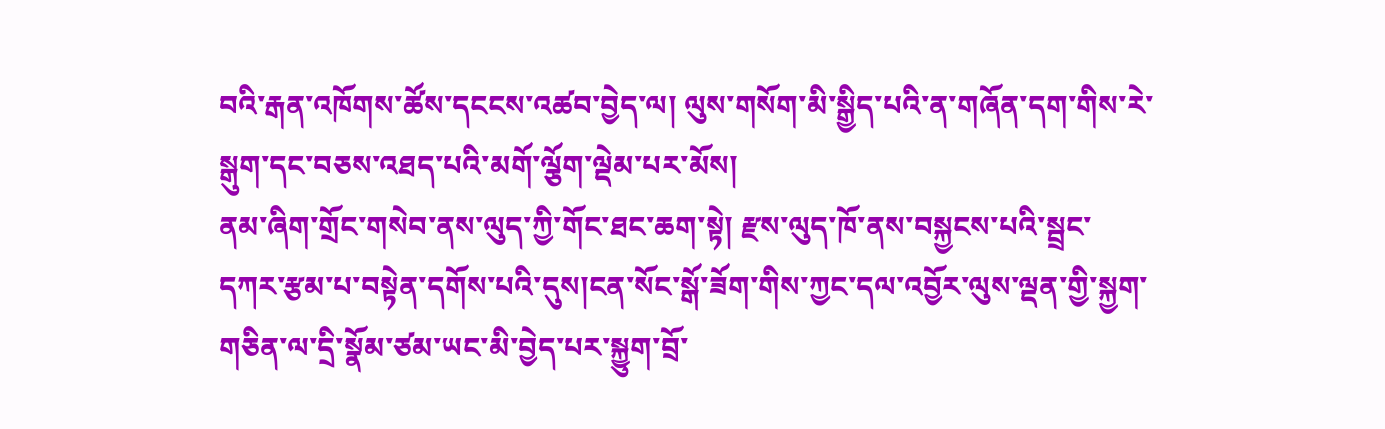བའི་རྒན་འཁོགས་ཚོས་དངངས་འཚབ་བྱེད་ལ། ལུས་གསོག་མི་སྒྱིད་པའི་ན་གཞོན་དག་གིས་རེ་སྒུག་དང་བཅས་འཐད་པའི་མགོ་ལྕོག་ལྡེམ་པར་མོས།
ནམ་ཞིག་གྲོང་གསེབ་ནས་ལུད་ཀྱི་གོང་ཐང་ཆག་སྟེ། རྫས་ལུད་ཁོ་ནས་བསྐྱངས་པའི་སྦྲང་དཀར་རྩམ་པ་བསྟེན་དགོས་པའི་དུས།ངན་སོང་སྒོ་ཟོག་གིས་ཀྱང་དལ་འབྱོར་ལུས་ལྡན་གྱི་སྐྱག་གཅིན་ལ་དྲི་སྣོམ་ཙམ་ཡང་མི་བྱེད་པར་སྐྱུག་བྲོ་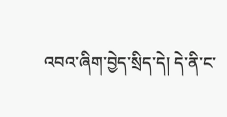འབའ་ཞིག་བྱེད་སྲིད་དེ། དེ་ནི་ང་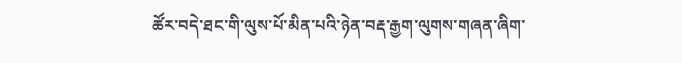ཚོར་བདེ་ཐང་གི་ལུས་པོ་མིན་པའི་ཉེན་བརྡ་རྒྱག་ལུགས་གཞན་ཞིག་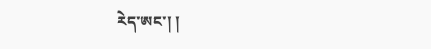རེད་ཨང་། །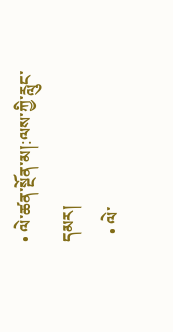• ལེ་ཚན་སྔོན་མ།:ལས་ཀྱི་རླུང་དམར།
  • ལེ་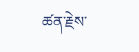ཚན་རྗེས་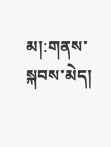མ།:གནས་སྐབས་མེད།